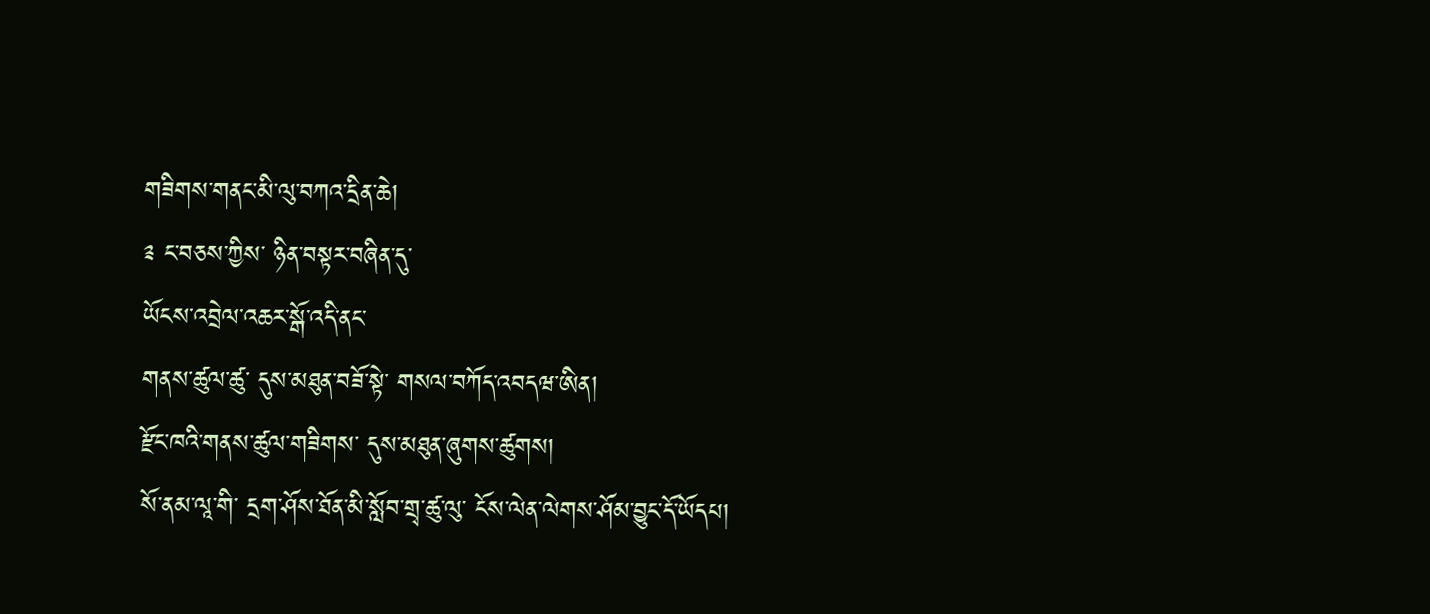གཟིགས་གནང་མི་ལུ་བཀའ་དྲིན་ཆེ།
༉ ང་བཅས་ཀྱིས་ ཉིན་བསྟར་བཞིན་དུ་
ཡོངས་འབྲེལ་འཆར་སྒོ་འདི་ནང་
གནས་ཚུལ་ཚུ་ དུས་མཐུན་བཟོ་སྟེ་ གསལ་བཀོད་འབདཝ་ཨིན།
རྫོང་ཁའི་གནས་ཚུལ་གཟིགས་ དུས་མཐུན་ཞུགས་ཚུགས།
སོ་ནམ་ལཱ་གི་ དྲག་ཤོས་ཐོན་མི་སློབ་གྲྭ་ཚུ་ལུ་ ངོས་ལེན་ལེགས་ཤོམ་བྱུང་དོ་ཡོདཔ།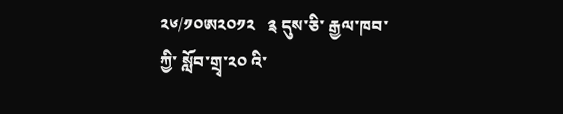༢༦/༡༠ཨ༢༠༡༢   ༉ དུས་ཅི་ རྒྱལ་ཁབ་ཀྱི་ སློབ་གྲྭ་༢༠ འི་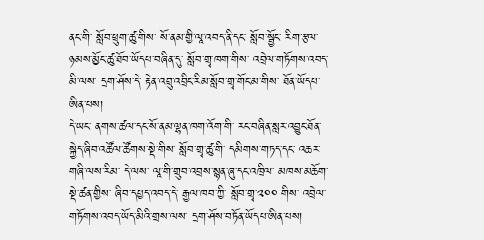ནང་གི་ སློབ་ཕྲུག་ཚུ་གིས་ སོ་ནམ་གྱི་ལཱ་འབད་ནི་དང་ སློབ་སྦྱོང་ རིག་རྩལ་ ཉམས་མྱོང་ཚུ་ཐོབ་ཡོདཔ་བཞིན་དུ་ སློབ་གྲྭ་ཁག་གིས་ འབྲེལ་གཏོགས་འབད་མི་ལས་ དྲག་ཤོས་དེ་ རྟེན་འབྲུ་འབྲིང་རིམ་སློབ་གྲྭ་གོང་མ་གིས་ ཐོན་ཡོདཔ་ཨིན་པས།
དེ་ཡང་ ནགས་ཚལ་དང་སོ་ནམ་ལྷན་ཁག་འོག་གི་ རང་བཞིན་སླར་འབྱུང་ཐོན་སྐྱེད་ཞིབ་འཚོལ་ཚོགས་སྡེ་གིས་ སློབ་གྲྭ་ཚུ་གི་ དམིགས་གཏད་དང་ འཆར་གཞི་ལས་རིམ་ དེ་ལས་ ལཱ་གི་གྲུབ་འབྲས་སྙན་ཞུ་དང་འཁྲིལ་ མཁས་མཆོག་སྡེ་ཚན་གྱིས་ ཞིབ་དཔྱད་འབད་དེ་ རྒྱལ་ཁབ་ཀྱི་ སློབ་གྲྭ་༢༠༠ གིས་ འབྲེལ་གཏོགས་འབད་ཡོད་མིའི་གྲས་ལས་ དྲག་ཤོས་བཏོན་ཡོདཔ་ཨིན་པས།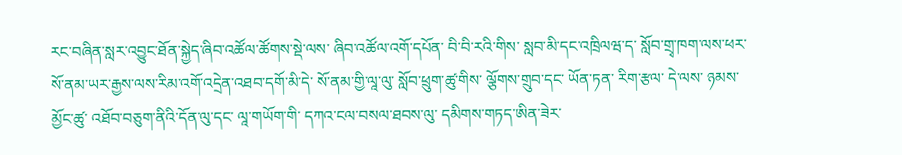རང་བཞིན་སླར་འབྱུང་ཐོན་སྐྱེད་ཞིབ་འཚོལ་ཚོགས་སྡེ་ལས་ ཞིབ་འཚོལ་འགོ་དཔོན་ བི་བི་རའི་གིས་ སླབ་མི་དང་འཁྲིལཝ་ད་ སློབ་གྲྭ་ཁག་ལས་ཕར་ སོ་ནམ་ཡར་རྒྱས་ལས་རིམ་འགོ་འདྲེན་འཐབ་དགོ་མི་དེ་ སོ་ནམ་གྱི་ལཱ་ལུ་ སློབ་ཕྲུག་ཚུ་གིས་ ལྕོགས་གྲུབ་དང་ ཡོན་ཏན་ རིག་རྩལ་ དེ་ལས་ ཉམས་མྱོང་ཚུ་ འཐོབ་བཅུག་ནིའི་དོན་ལུ་དང་ ལཱ་གཡོག་གི་ དཀའ་ངལ་བསལ་ཐབས་ལུ་ དམིགས་གཏད་ཨིན་ཟེར་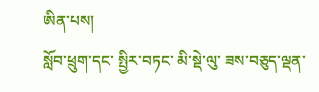ཨིན་པས།
སློབ་ཕྲུག་དང་ སྤྱིར་བཏང་ མི་སྡེ་ལུ་ ཟས་བཅུད་ལྡན་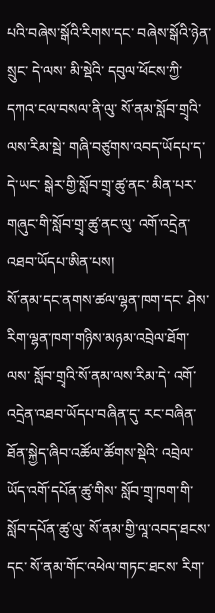པའི་བཞེས་སྒོའི་རིགས་དང་ བཞེས་སྒོའི་ཉེན་སྲུང་ དེ་ལས་ མི་སྡེའི་ དབུལ་ཕོངས་ཀྱི་དཀའ་ངལ་བསལ་ནི་ལུ་ སོ་ནམ་སློབ་གྲྭའི་ལས་རིམ་སྦེ་ གཞི་བཙུགས་འབད་ཡོདཔ་ད་ དེ་ཡང་ སྒེར་གྱི་སློབ་གྲྭ་ཚུ་ནང་ མིན་པར་ གཞུང་གི་སློབ་གྲྭ་ཚུ་ནང་ལུ་ འགོ་འདྲེན་འཐབ་ཡོདཔ་ཨིན་པས།
སོ་ནམ་དང་ནགས་ཚལ་ལྷན་ཁག་དང་ ཤེས་རིག་ལྷན་ཁག་གཉིས་མཉམ་འབྲེལ་ཐོག་ལས་ སློབ་གྲྭའི་སོ་ནམ་ལས་རིམ་དེ་ འགོ་འདྲེན་འཐབ་ཡོདཔ་བཞིན་དུ་ རང་བཞིན་ཐོན་སྐྱེད་ཞིབ་འཚོལ་ཚོགས་སྡེའི་ འབྲེལ་ཡོད་འགོ་དཔོན་ཚུ་གིས་ སློབ་གྲྭ་ཁག་གི་ སློབ་དཔོན་ཚུ་ལུ་ སོ་ནམ་གྱི་ལཱ་འབད་ཐངས་དང་ སོ་ནམ་གོང་འཕེལ་གཏང་ཐངས་ རིག་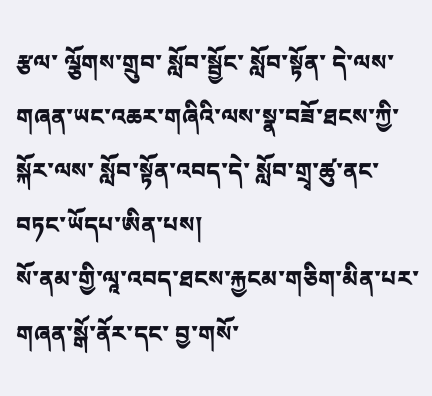རྩལ་ ལྕོགས་གྲུབ་ སློབ་སྦྱོང་ སློབ་སྟོན་ དེ་ལས་ གཞན་ཡང་འཆར་གཞིའི་ལས་སྣ་བཟོ་ཐངས་ཀྱི་སྐོར་ལས་ སློབ་སྟོན་འབད་དེ་ སློབ་གྲྭ་ཚུ་ནང་ བཏང་ཡོདཔ་ཨིན་པས།
སོ་ནམ་གྱི་ལཱ་འབད་ཐངས་རྐྱངམ་གཅིག་མིན་པར་ གཞན་སྒོ་ནོར་དང་ བྱ་གསོ་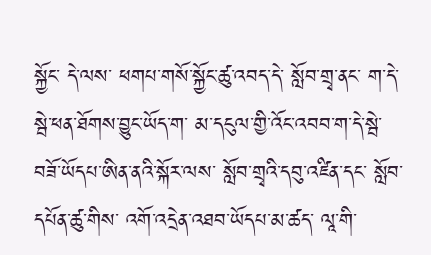སྐྱོང་ དེ་ལས་ ཕགཔ་གསོ་སྐྱོང་ཚུ་འབད་དེ་ སློབ་གྲྭ་ནང་ ག་དེ་སྦེ་ཕན་ཐོགས་བྱུང་ཡོད་ག་ མ་དངུལ་གྱི་འོང་འབབ་ག་དེ་སྦེ་ བཟོ་ཡོདཔ་ཨིན་ནའི་སྐོར་ལས་ སློབ་གྲྭའི་དབུ་འཛིན་དང་ སློབ་དཔོན་ཚུ་གིས་ འགོ་འདྲེན་འཐབ་ཡོདཔ་མ་ཚད་ ལཱ་གི་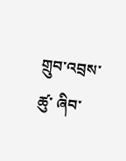གྲུབ་འབྲས་ཚུ་ ཞིབ་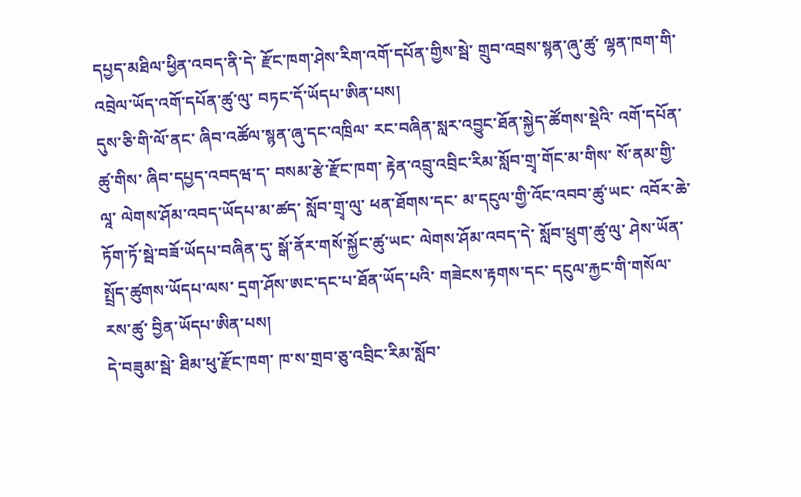དཔྱད་མཐིལ་ཕྱིན་འབད་ནི་དེ་ རྫོང་ཁག་ཤེས་རིག་འགོ་དཔོན་གྱིས་སྦེ་ གྲུབ་འབྲས་སྙན་ཞུ་ཚུ་ ལྷན་ཁག་གི་འབྲེལ་ཡོད་འགོ་དཔོན་ཚུ་ལུ་ བཏང་དོ་ཡོདཔ་ཨིན་པས།
དུས་ཅི་གི་ལོ་ནང་ ཞིབ་འཚོལ་སྙན་ཞུ་དང་འཁྲིལ་ རང་བཞིན་སླར་འབྱུང་ཐོན་སྐྱེད་ཚོགས་སྡེའི་ འགོ་དཔོན་ཚུ་གིས་ ཞིབ་དཔྱད་འབདཝ་ད་ བསམ་རྩེ་རྫོང་ཁག་ རྟེན་འབྲུ་འབྲིང་རིམ་སློབ་གྲྭ་གོང་མ་གིས་ སོ་ནམ་གྱི་ལཱ་ ལེགས་ཤོམ་འབད་ཡོདཔ་མ་ཚད་ སློབ་གྲྭ་ལུ་ ཕན་ཐོགས་དང་ མ་དངུལ་གྱི་འོང་འབབ་ཚུ་ཡང་ འབོར་ཆེ་ཏོག་ཏོ་སྦེ་བཟོ་ཡོདཔ་བཞིན་དུ་ སྒོ་ནོར་གསོ་སྐྱོང་ཚུ་ཡང་ ལེགས་ཤོམ་འབད་དེ་ སློབ་ཕྲུག་ཚུ་ལུ་ ཤེས་ཡོན་སྤྲོད་ཚུགས་ཡོདཔ་ལས་ དྲག་ཤོས་ཨང་དང་པ་ཐོན་ཡོད་པའི་ གཟེངས་རྟགས་དང་ དངུལ་རྐྱང་གི་གསོལ་རས་ཚུ་ བྱིན་ཡོདཔ་ཨིན་པས།
དེ་བཟུམ་སྦེ་ ཐིམ་ཕུ་རྫོང་ཁག་ ཁ་ས་གྲབ་ཅུ་འབྲིང་རིམ་སློབ་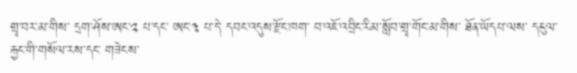གྲྭ་བར་མ་གིས་ དྲག་ཤོས་ཨང་༢ པ་དང་ ཨང་༣ པ་དེ་ དབང་འདུས་རྫོང་ཁག་ བ་འཇོ་འབྲིང་རིམ་སློབ་གྲྭ་གོང་མ་གིས་ ཐོན་ཡོདཔ་ལས་ དངུལ་རྐྱང་གི་གསོལ་རས་དང་ གཟེངས་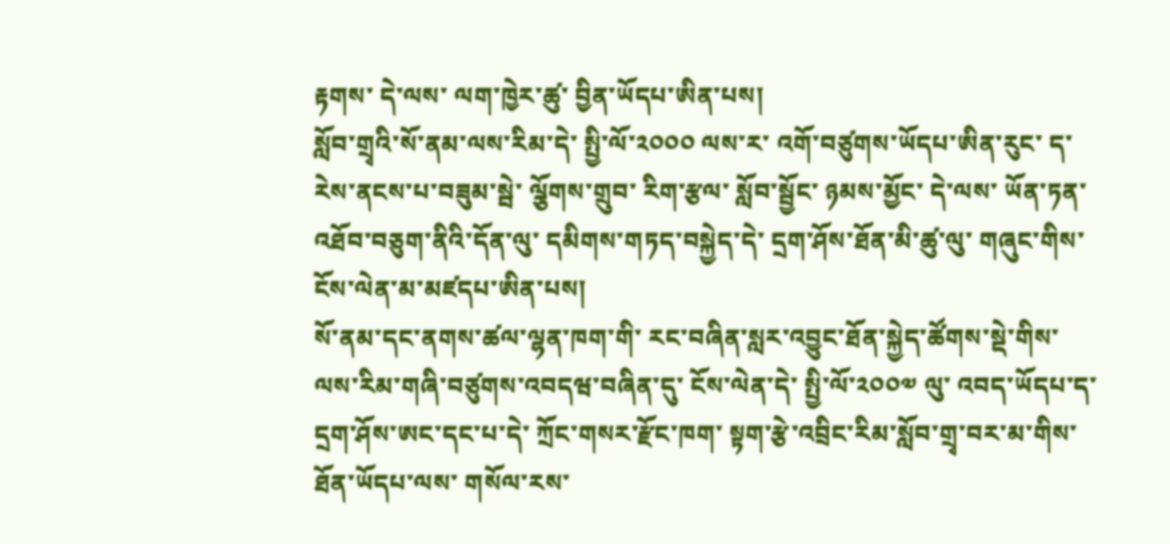རྟགས་ དེ་ལས་ ལག་ཁྱེར་ཚུ་ བྱིན་ཡོདཔ་ཨིན་པས།
སློབ་གྲྭའི་སོ་ནམ་ལས་རིམ་དེ་ སྤྱི་ལོ་༢༠༠༠ ལས་ར་ འགོ་བཙུགས་ཡོདཔ་ཨིན་རུང་ ད་རེས་ནངས་པ་བཟུམ་སྦེ་ ལྕོགས་གྲུབ་ རིག་རྩལ་ སློབ་སྦྱོང་ ཉམས་མྱོང་ དེ་ལས་ ཡོན་ཏན་འཐོབ་བཅུག་ནིའི་དོན་ལུ་ དམིགས་གཏད་བསྐྱེད་དེ་ དྲག་ཤོས་ཐོན་མི་ཚུ་ལུ་ གཞུང་གིས་ ངོས་ལེན་མ་མཛདཔ་ཨིན་པས།
སོ་ནམ་དང་ནགས་ཚལ་ལྷན་ཁག་གི་ རང་བཞིན་སླར་འབྱུང་ཐོན་སྐྱེད་ཚོགས་སྡེ་གིས་ ལས་རིམ་གཞི་བཙུགས་འབདཝ་བཞིན་དུ་ ངོས་ལེན་དེ་ སྤྱི་ལོ་༢༠༠༧ ལུ་ འབད་ཡོདཔ་ད་ དྲག་ཤོས་ཨང་དང་པ་དེ་ ཀྲོང་གསར་རྫོང་ཁག་ སྟག་རྩེ་འབྲིང་རིམ་སློབ་གྲྭ་བར་མ་གིས་ ཐོན་ཡོདཔ་ལས་ གསོལ་རས་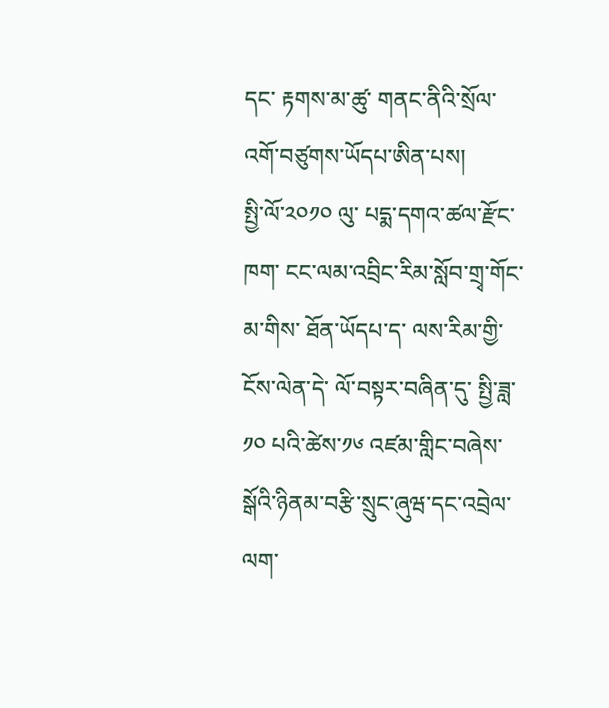དང་ རྟགས་མ་ཚུ་ གནང་ནིའི་སྲོལ་ འགོ་བཙུགས་ཡོདཔ་ཨིན་པས།
སྤྱི་ལོ་༢༠༡༠ ལུ་ པདྨ་དགའ་ཚལ་རྫོང་ཁག་ ངང་ལམ་འབྲིང་རིམ་སློབ་གྲྭ་གོང་མ་གིས་ ཐོན་ཡོདཔ་ད་ ལས་རིམ་གྱི་ངོས་ལེན་དེ་ ལོ་བསྟར་བཞིན་དུ་ སྤྱི་ཟླ་༡༠ པའི་ཚེས་༡༦ འཛམ་གླིང་བཞེས་སྒོའི་ཉིནམ་བརྩི་སྲུང་ཞུཝ་དང་འབྲེལ་ ལག་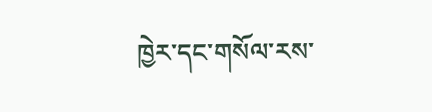ཁྱེར་དང་གསོལ་རས་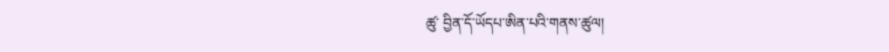ཚུ་ བྱིན་དོ་ཡོདཔ་ཨིན་པའི་གནས་ཚུལ།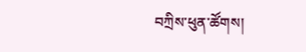བཀྲིས་ཕུན་ཚོགས།